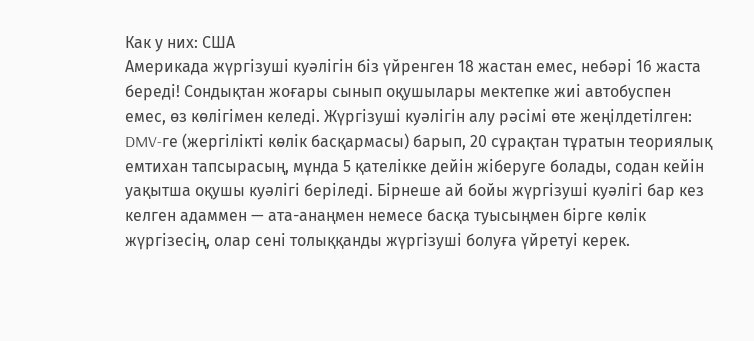Как у них: США
Америкада жүргізуші куәлігін біз үйренген 18 жастан емес, небәрі 16 жаста береді! Сондықтан жоғары сынып оқушылары мектепке жиі автобуспен емес, өз көлігімен келеді. Жүргізуші куәлігін алу рәсімі өте жеңілдетілген: DMV-ге (жергілікті көлік басқармасы) барып, 20 сұрақтан тұратын теориялық емтихан тапсырасың, мұнда 5 қателікке дейін жіберуге болады, содан кейін уақытша оқушы куәлігі беріледі. Бірнеше ай бойы жүргізуші куәлігі бар кез келген адаммен — ата-анаңмен немесе басқа туысыңмен бірге көлік жүргізесің, олар сені толыққанды жүргізуші болуға үйретуі керек.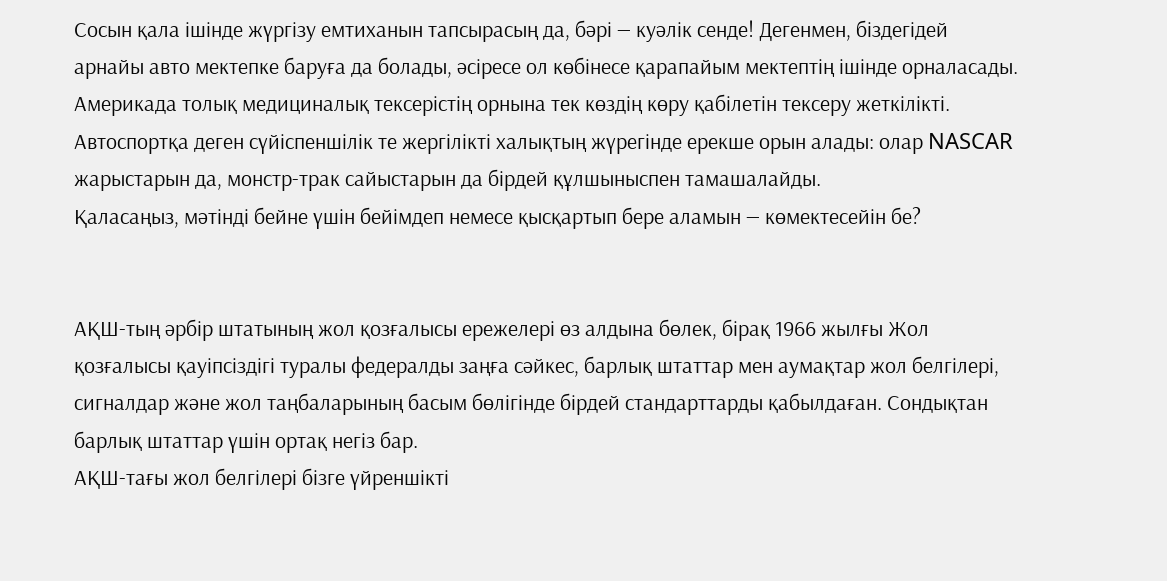Сосын қала ішінде жүргізу емтиханын тапсырасың да, бәрі — куәлік сенде! Дегенмен, біздегідей арнайы авто мектепке баруға да болады, әсіресе ол көбінесе қарапайым мектептің ішінде орналасады. Америкада толық медициналық тексерістің орнына тек көздің көру қабілетін тексеру жеткілікті.
Автоспортқа деген сүйіспеншілік те жергілікті халықтың жүрегінде ерекше орын алады: олар NASCAR жарыстарын да, монстр-трак сайыстарын да бірдей құлшыныспен тамашалайды.
Қаласаңыз, мәтінді бейне үшін бейімдеп немесе қысқартып бере аламын — көмектесейін бе?


АҚШ-тың әрбір штатының жол қозғалысы ережелері өз алдына бөлек, бірақ 1966 жылғы Жол қозғалысы қауіпсіздігі туралы федералды заңға сәйкес, барлық штаттар мен аумақтар жол белгілері, сигналдар және жол таңбаларының басым бөлігінде бірдей стандарттарды қабылдаған. Сондықтан барлық штаттар үшін ортақ негіз бар.
АҚШ-тағы жол белгілері бізге үйреншікті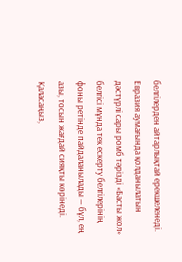белгілерден айтарлықтай ерекшеленеді. Евразия аумағында қолданылатын дәстүрлі сары ромб тәрізді «Басты жол» белгісі мұнда тек ескерту белгілерінің фоны ретінде пайдаланылады — бұл, ең азы, тосын жағдай сияқты көрінеді.
Қаласаңыз,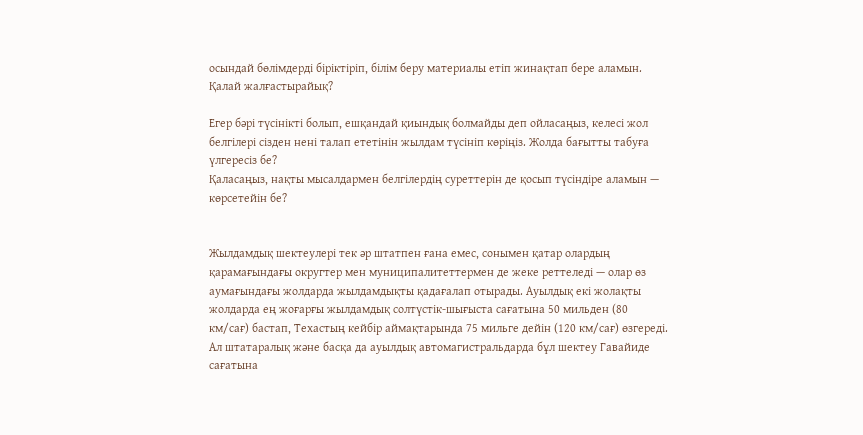осындай бөлімдерді біріктіріп, білім беру материалы етіп жинақтап бере аламын. Қалай жалғастырайық?

Егер бәрі түсінікті болып, ешқандай қиындық болмайды деп ойласаңыз, келесі жол белгілері сізден нені талап ететінін жылдам түсініп көріңіз. Жолда бағытты табуға үлгересіз бе?
Қаласаңыз, нақты мысалдармен белгілердің суреттерін де қосып түсіндіре аламын — көрсетейін бе?


Жылдамдық шектеулері тек әр штатпен ғана емес, сонымен қатар олардың қарамағындағы округтер мен муниципалитеттермен де жеке реттеледі — олар өз аумағындағы жолдарда жылдамдықты қадағалап отырады. Ауылдық екі жолақты жолдарда ең жоғарғы жылдамдық солтүстік-шығыста сағатына 50 мильден (80 км/сағ) бастап, Техастың кейбір аймақтарында 75 мильге дейін (120 км/сағ) өзгереді. Ал штатаралық және басқа да ауылдық автомагистральдарда бұл шектеу Гавайиде сағатына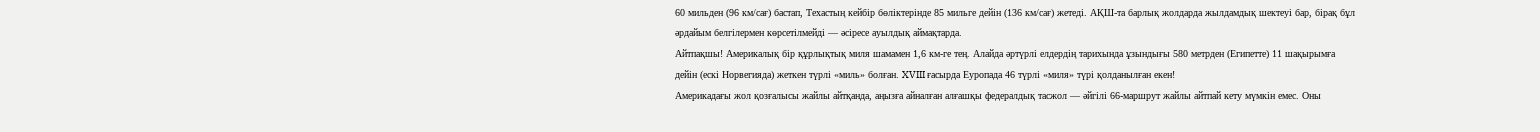60 мильден (96 км/сағ) бастап, Техастың кейбір бөліктерінде 85 мильге дейін (136 км/сағ) жетеді. АҚШ-та барлық жолдарда жылдамдық шектеуі бар, бірақ бұл әрдайым белгілермен көрсетілмейді — әсіресе ауылдық аймақтарда.
Айтпақшы! Америкалық бір құрлықтық миля шамамен 1,6 км-ге тең. Алайда әртүрлі елдердің тарихында ұзындығы 580 метрден (Египетте) 11 шақырымға дейін (ескі Норвегияда) жеткен түрлі «миль» болған. XVIII ғасырда Еуропада 46 түрлі «миля» түрі қолданылған екен!
Америкадағы жол қозғалысы жайлы айтқанда, аңызға айналған алғашқы федералдық тасжол — әйгілі 66-маршрут жайлы айтпай кету мүмкін емес. Оны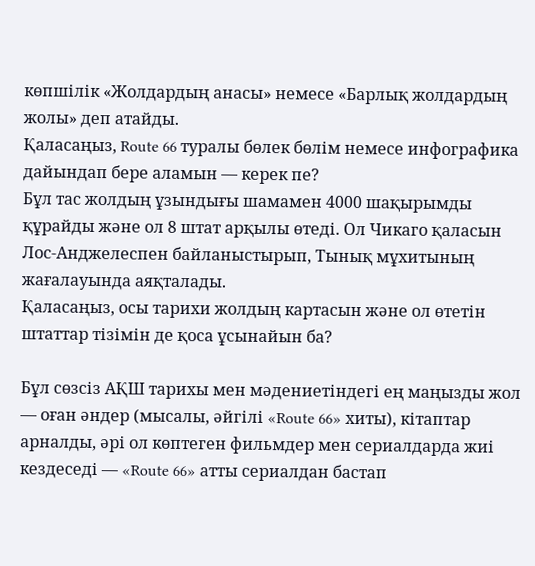көпшілік «Жолдардың анасы» немесе «Барлық жолдардың жолы» деп атайды.
Қаласаңыз, Route 66 туралы бөлек бөлім немесе инфографика дайындап бере аламын — керек пе?
Бұл тас жолдың ұзындығы шамамен 4000 шақырымды құрайды және ол 8 штат арқылы өтеді. Ол Чикаго қаласын Лос-Анджелеспен байланыстырып, Тынық мұхитының жағалауында аяқталады.
Қаласаңыз, осы тарихи жолдың картасын және ол өтетін штаттар тізімін де қоса ұсынайын ба?

Бұл сөзсіз АҚШ тарихы мен мәдениетіндегі ең маңызды жол — оған әндер (мысалы, әйгілі «Route 66» хиты), кітаптар арналды, әрі ол көптеген фильмдер мен сериалдарда жиі кездеседі — «Route 66» атты сериалдан бастап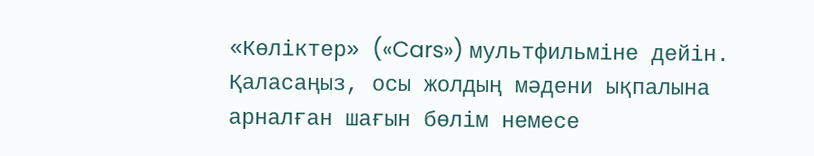«Көліктер» («Cars») мультфильміне дейін.
Қаласаңыз, осы жолдың мәдени ықпалына арналған шағын бөлім немесе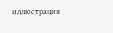иллюстрация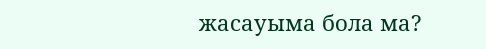жасауыма бола ма?